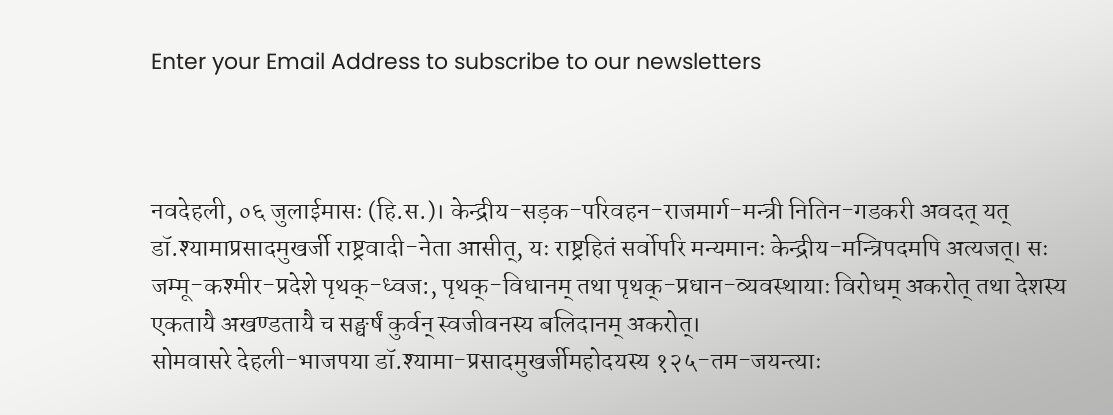Enter your Email Address to subscribe to our newsletters



नवदेहली, ०६ जुलाईमासः (हि.स.)। केन्द्रीय-सड़क-परिवहन-राजमार्ग-मन्त्री नितिन-गडकरी अवदत् यत् डॉ.श्यामाप्रसादमुखर्जी राष्ट्रवादी-नेता आसीत्, यः राष्ट्रहितं सर्वोपरि मन्यमानः केन्द्रीय-मन्त्रिपदमपि अत्यजत्। सः जम्मू-कश्मीर-प्रदेशे पृथक्-ध्वज:, पृथक्-विधानम् तथा पृथक्-प्रधान-व्यवस्थायाः विरोधम् अकरोत् तथा देशस्य एकतायै अखण्डतायै च सङ्घर्षं कुर्वन् स्वजीवनस्य बलिदानम् अकरोत्।
सोमवासरे देहली-भाजपया डॉ.श्यामा-प्रसादमुखर्जीमहोदयस्य १२५-तम-जयन्त्याः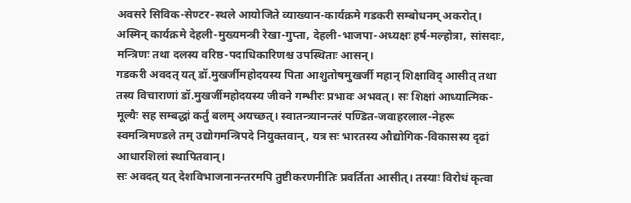अवसरे सिविक-सेण्टर-स्थले आयोजिते व्याख्यान-कार्यक्रमे गडकरी सम्बोधनम् अकरोत्। अस्मिन् कार्यक्रमे देहली-मुख्यमन्त्री रेखा-गुप्ता, देहली-भाजपा-अध्यक्षः हर्ष-मल्होत्रा, सांसदाः, मन्त्रिणः तथा दलस्य वरिष्ठ-पदाधिकारिणश्च उपस्थिताः आसन्।
गडकरी अवदत् यत् डॉ.मुखर्जीमहोदयस्य पिता आशुतोषमुखर्जी महान् शिक्षाविद् आसीत् तथा तस्य विचाराणां डॉ.मुखर्जीमहोदयस्य जीवने गम्भीरः प्रभावः अभवत्। सः शिक्षां आध्यात्मिक-मूल्यैः सह सम्बद्धां कर्तुं बलम् अयच्छत्। स्वातन्त्र्यानन्तरं पण्डित-जवाहरलाल-नेहरू स्वमन्त्रिमण्डले तम् उद्योगमन्त्रिपदे नियुक्तवान्, यत्र सः भारतस्य औद्योगिक-विकासस्य दृढां आधारशिलां स्थापितवान्।
सः अवदत् यत् देशविभाजनानन्तरमपि तुष्टीकरणनीतिः प्रवर्तिता आसीत्। तस्याः विरोधं कृत्वा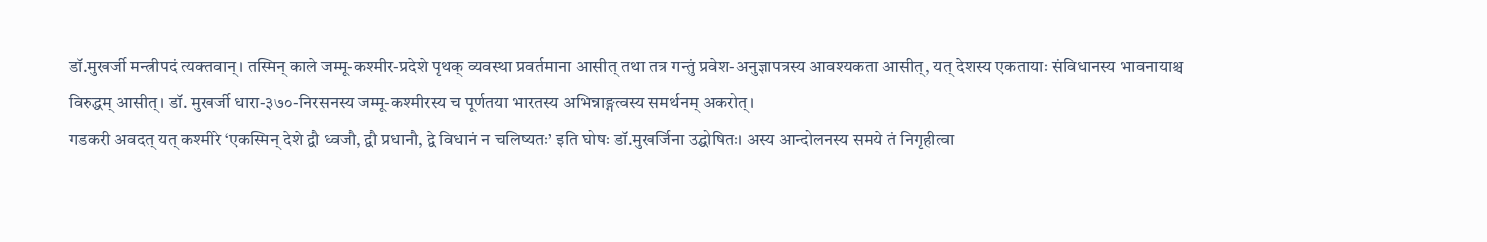डॉ.मुखर्जी मन्त्रीपदं त्यक्तवान्। तस्मिन् काले जम्मू-कश्मीर-प्रदेशे पृथक् व्यवस्था प्रवर्तमाना आसीत् तथा तत्र गन्तुं प्रवेश-अनुज्ञापत्रस्य आवश्यकता आसीत्, यत् देशस्य एकतायाः संविधानस्य भावनायाश्च विरुद्धम् आसीत्। डॉ. मुखर्जी धारा-३७०-निरसनस्य जम्मू-कश्मीरस्य च पूर्णतया भारतस्य अभिन्नाङ्गत्वस्य समर्थनम् अकरोत्।
गडकरी अवदत् यत् कश्मीरे ‘एकस्मिन् देशे द्वौ ध्वजौ, द्वौ प्रधानौ, द्वे विधानं न चलिष्यतः’ इति घोषः डॉ.मुखर्जिना उद्घोषितः। अस्य आन्दोलनस्य समये तं निगृहीत्वा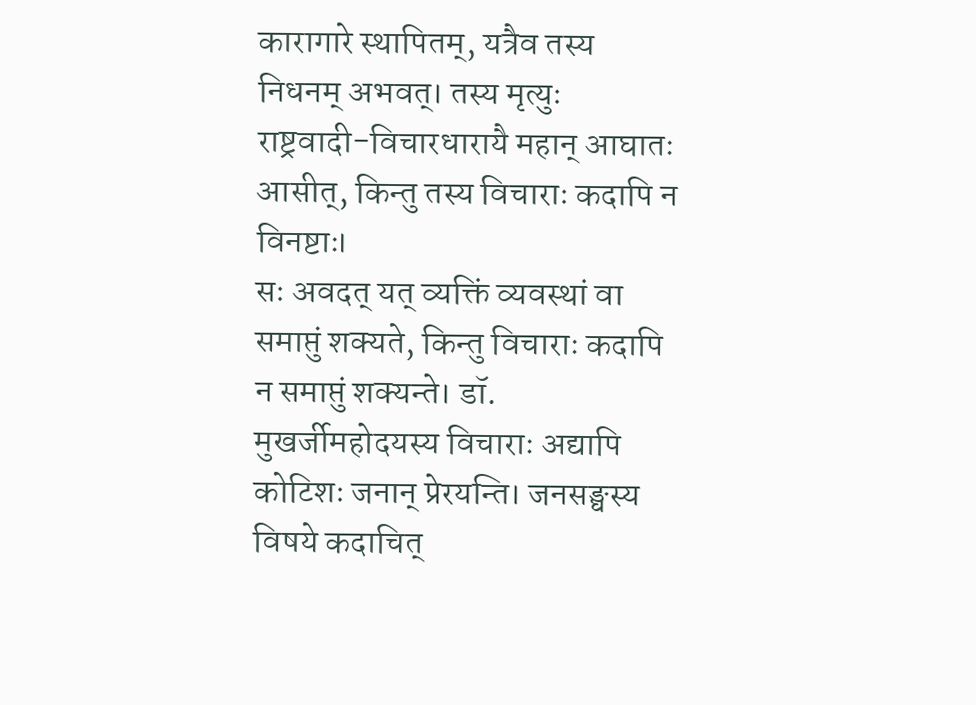कारागारे स्थापितम्, यत्रैव तस्य निधनम् अभवत्। तस्य मृत्युः राष्ट्रवादी-विचारधारायै महान् आघातः आसीत्, किन्तु तस्य विचाराः कदापि न विनष्टाः।
सः अवदत् यत् व्यक्तिं व्यवस्थां वा समाप्तुं शक्यते, किन्तु विचाराः कदापि न समाप्तुं शक्यन्ते। डॉ. मुखर्जीमहोदयस्य विचाराः अद्यापि कोटिशः जनान् प्रेरयन्ति। जनसङ्घस्य विषये कदाचित्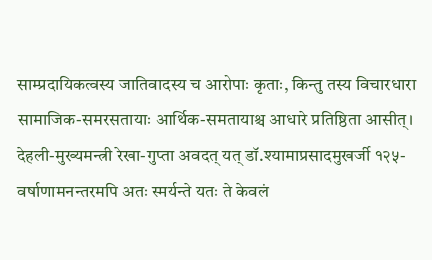साम्प्रदायिकत्वस्य जातिवादस्य च आरोपाः कृताः, किन्तु तस्य विचारधारा सामाजिक-समरसतायाः आर्थिक-समतायाश्च आधारे प्रतिष्ठिता आसीत्।
देहली-मुख्यमन्त्री रेखा-गुप्ता अवदत् यत् डॉ.श्यामाप्रसादमुखर्जी १२५-वर्षाणामनन्तरमपि अतः स्मर्यन्ते यतः ते केवलं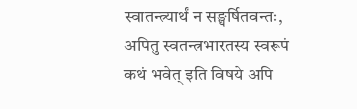स्वातन्त्र्यार्थं न सङ्घर्षितवन्तः, अपितु स्वतन्त्रभारतस्य स्वरूपं कथं भवेत् इति विषये अपि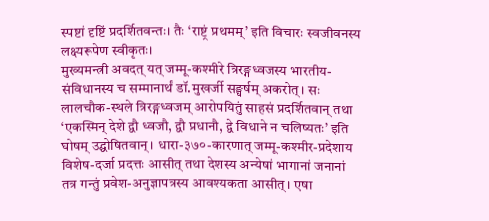स्पष्टां दृष्टिं प्रदर्शितवन्तः। तैः ‘राष्ट्रं प्रथमम्’ इति विचारः स्वजीवनस्य लक्ष्यरूपेण स्वीकृतः।
मुख्यमन्त्री अवदत् यत् जम्मू-कश्मीरे त्रिरङ्गध्वजस्य भारतीय-संविधानस्य च सम्मानार्थं डॉ.मुखर्जी सङ्घर्षम् अकरोत्। सः लालचौक-स्थले त्रिरङ्गध्वजम् आरोपयितुं साहसं प्रदर्शितवान् तथा ‘एकस्मिन् देशे द्वौ ध्वजौ, द्वौ प्रधानौ, द्वे विधाने न चलिष्यतः’ इति घोषम् उद्घोषितवान्। धारा-३७०-कारणात् जम्मू-कश्मीर-प्रदेशाय विशेष-दर्जा प्रदत्तः आसीत् तथा देशस्य अन्येषां भागानां जनानां तत्र गन्तुं प्रवेश-अनुज्ञापत्रस्य आवश्यकता आसीत्। एषा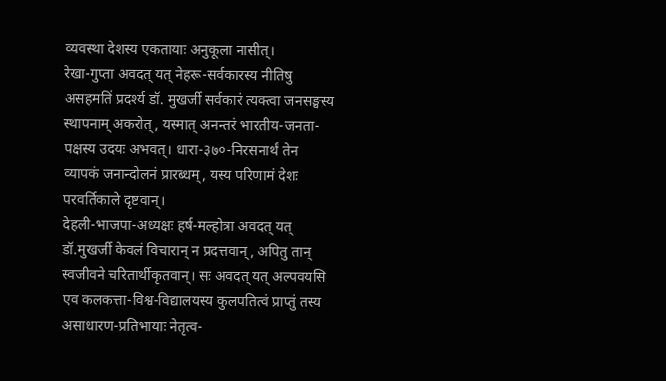व्यवस्था देशस्य एकतायाः अनुकूला नासीत्।
रेखा-गुप्ता अवदत् यत् नेहरू-सर्वकारस्य नीतिषु असहमतिं प्रदर्श्य डॉ. मुखर्जी सर्वकारं त्यक्त्वा जनसङ्घस्य स्थापनाम् अकरोत्, यस्मात् अनन्तरं भारतीय-जनता-पक्षस्य उदयः अभवत्। धारा-३७०-निरसनार्थं तेन व्यापकं जनान्दोलनं प्रारब्धम्, यस्य परिणामं देशः परवर्तिकाले दृष्टवान्।
देहली-भाजपा-अध्यक्षः हर्ष-मल्होत्रा अवदत् यत् डॉ.मुखर्जी केवलं विचारान् न प्रदत्तवान्, अपितु तान् स्वजीवने चरितार्थीकृतवान्। सः अवदत् यत् अल्पवयसि एव कलकत्ता-विश्व-विद्यालयस्य कुलपतित्वं प्राप्तुं तस्य असाधारण-प्रतिभायाः नेतृत्व-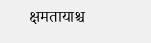क्षमतायाश्च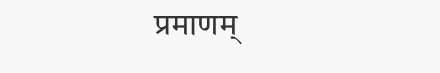प्रमाणम्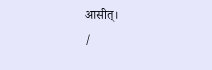आसीत्।
/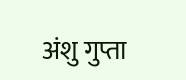अंशु गुप्ता